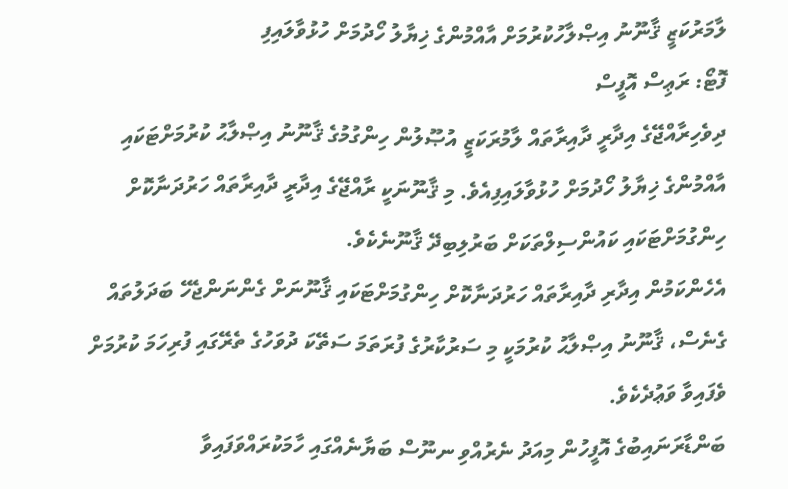ލާމަރުކަޒީ ޤާނޫނު އިޞްލާހުކުރުމަށް އާއްމުންގެ ޚިޔާލު ހޯދުމަށް ހުޅުވާލައިފި
ފޮޓޯ: ރަޢިސް އޮފީސް
ދިވެހިރާއްޖޭގެ އިދާރީ ދާއިރާތައް ލާމުރަކަޒީ އުޞޫލުން ހިންގުމުގެ ޤާނޫނު އިޞްލާޙު ކުރުމަށްޓަކައި އާއްމުންގެ ޚިޔާލު ހޯދުމަށް ހުޅުވާލައިފިއެވެ. މި ޤާނޫނަކީ ރާއްޖޭގެ އިދާރީ ދާއިރާތައް ހަރުދަނާކޮށް ހިންގުމަށްޓަކައި ކައުންސިލްތަކަށް ބަރުލިބިދޭ ޤާނޫނެކެވެ.
އެހެންކަމުން އިދާރި ދާއިރާތައް ހަރުދަނާކޮށް ހިންގުމަށްޓަކައި ޤާނޫނަށް ގެންނަންޖެހޭ ބަދަލުތައް ގެނެސް، ޤާނޫނު އިޞްލާޙު ކުރުމަކީ މި ސަރުކާރުގެ ފުރަތަމަ ސަތޭކަ ދުވަހުގެ ތެރޭގައި ފުރިހަމަ ކުރުމަށް ވެފައިވާ ވަޢުދެކެވެ.
ބަންޑާރަނައިބުގެ އޮފީހުން މިއަދު ނެރުއްވި ނނޫސް ބަޔާނެއްގައި ހާމަކުރައްވަފައިވާ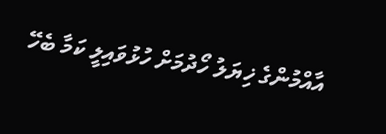އާއްމުންގެ ޚިޔަލު ހޯދުމަށް ހުޅުވައިލީ ކަމާ ބެހޭ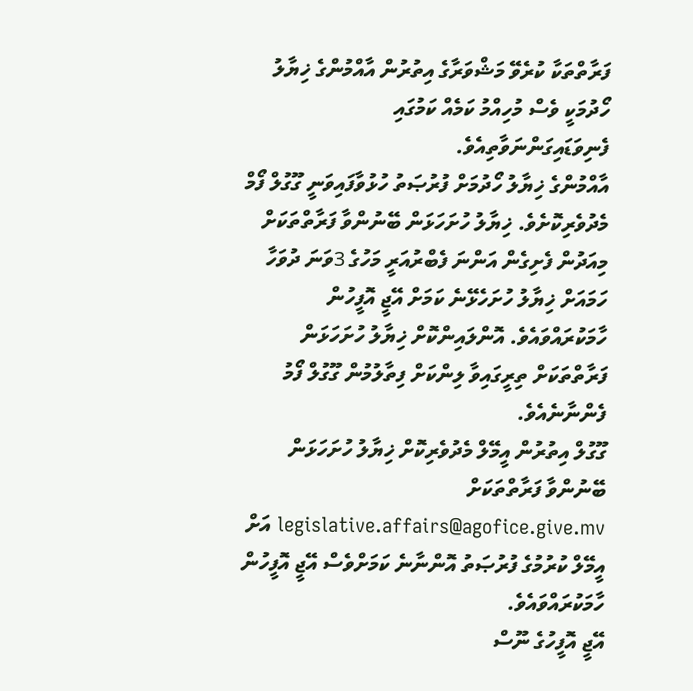ފަރާތްތަކާ ކުރެވޭ މަޝްވަރާގެ އިތުރުން އާއްމުންގެ ޚިޔާލު ހޯދުމަކީ ވެސް މުހިއްމު ކަމެއް ކަމުގައި ފެނިވަޑައިގަންނަވާތިއެވެ.
އާއްމުންގެ ޚިޔާލު ހޯދުމަށް ފުރުޞަތު ހުޅުވާފައިވަނީ ގޫގުލް ފޯމް މެދުވެރިކޮށެވެ. ޚިޔާލު ހުށަހަޅަން ބޭނުންވާ ފަރާތްތަކަށް މިއަދުން ފެށިގެން އަންނަ ފެބްރުއަރީ މަހުގެ 3ވަނަ ދުވަހާ ހަމައަށް ޚިޔާލު ހުށަހެޅޭނެ ކަމަށް އޭޖީ އޮފީހުން ހާމަކުރައްވައެވެ. އޮންލައިންކޮށް ޚިޔާލު ހުށަހަޅަން ފަރާތްތަކަށް ތިރީގައިވާ ލިންކަށް ފިތާލުމުން ގޫގުލް ފޯމު ފެންނާނެއެވެ.
ގޫގުލް އިތުރުން އީމޭލް މެދުވެރިކޮށް ޚިޔާލު ހުށަހަޅަން ބޭނުންވާ ފަރާތްތަކަށް legislative.affairs@agofice.give.mv އަށް އީމޭލް ކުރުމުގެ ފުރުޞަތު އޮންނާނެ ކަމަށްވެސް އޭޖީ އޮފީހުން ހާމަކުރައްވައެވެ.
އޭޖީ އޮފީހުގެ ނޫސް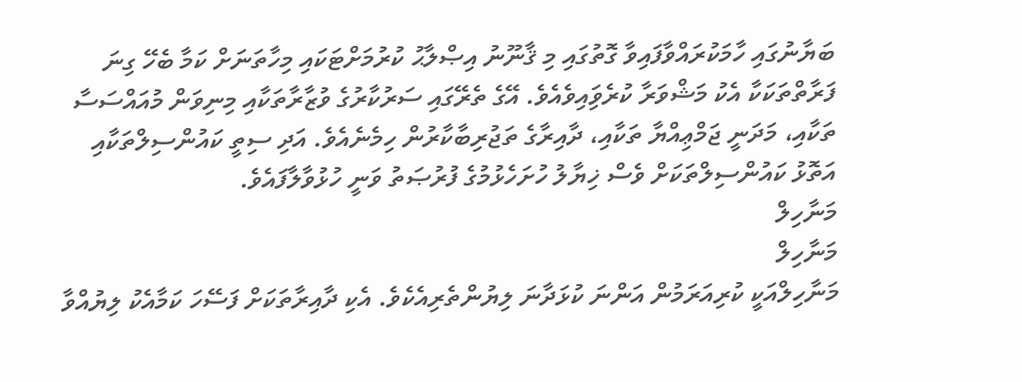ބަޔާނުގައި ހާމަކުރައްވާފައިވާ ގޮތުގައި މި ޤާނޫނު އިޞްލާޙު ކުރުމަށްޓަކައި މިހާތަނަށް ކަމާ ބެހޭ ގިނަ ފަރާތްތަކަކާ އެކު މަޝްވަރާ ކުރެވިައިވެއެވެ. އޭގެ ތެރޭގައި ސަރުކާރުގެ ވުޒާރާތަކާއި މިނިވަން މުއައްސަސާ ތަކާއި، މަދަނީ ޖަމްޢިއްޔާ ތަކާއި، ދާއިރާގެ ތަޖުރިބާކާރުން ހިމެނެއެވެ. އަދި ސިތީ ކައުންސިލްތަކާއި އަތޮޅު ކައުންސިލްތަކަށް ވެސް ޚިޔާލު ހުށަހެޅުމުގެ ފުރުޞަތު ވަނީ ހުޅުވާލާފައެވެ.
މަނާހިލް
މަނާހިލް
މަނާހިލްއަކީ ކުރިއަރަމުން އަންނަ ކުޅަދާނަ ލިޔުންތެރިއެކެވެ. އެކި ދާއިރާތަކަށް ފަސޭހަ ކަމާއެކު ލިޔުއްވާ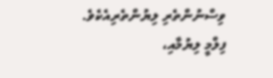ވިސްނުންތެރި ލިޔުންތެރިއެކެވެ. ފިލްމީ ލިޔުމާއި،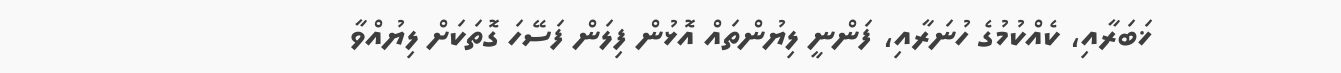ޚަބަރާއި، ކެއްކުމުގެ ހުނަރާއި، ފަންނީ ލިޔުންތައް އޮޅުން ފިލަން ފަސޭހަ ގޮތަކަށް ލިޔުއްވާ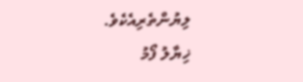ލިޔުންތެރިއެކެވެ.
ޚިޔާލު ފޯމު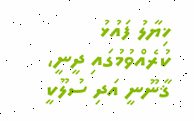ޚިޔާލު ފައުޅު ކުރެއްވުމުގައި ދީނީ، ޤާނޫނީ އަދި ސުލޫކީ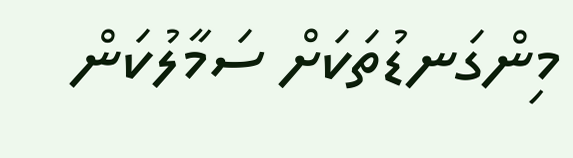މިންގަނޑުތަކަށް ސަމާލުކަން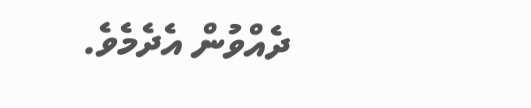ދެއްވުން އެދެމެވެ.